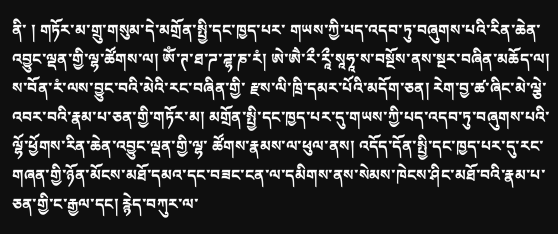ནི་ ། གཏོར་མ་གྲུ་གསུམ་དེ་མགྲོན་སྤྱི་དང་ཁྱད་པར་ གཡས་ཀྱི་པད་འདབ་ཏུ་བཞུགས་པའི་རིན་ཆེན་འབྱུང་ལྡན་གྱི་ལྷ་ཚོགས་ལ། ཨོཾ་ཊ་ཐ་ཌ་ཌྷ་ཎ་རཾ། ཨེ་ཨཻ་རྀ་རཱྀ་སཱཧཱ་ས་བསྔོས་ནས་སྔར་བཞིན་མཆོད་ལ། ས་བོན་རཾ་ལས་བྱུང་བའི་མེའི་རང་བཞིན་གྱི་ རྫས་ལི་ཁྲི་དམར་པོའི་མདོག་ཅན། རེག་བྱ་ཚ་ཞིང་མེ་ལྕེ་འབར་བའི་རྣམ་པ་ཅན་གྱི་གཏོར་མ། མགྲོན་སྤྱི་དང་ཁྱད་པར་དུ་གཡས་ཀྱི་པད་འདབ་ཏུ་བཞུགས་པའི་ལྷོ་ཕྱོགས་རིན་ཆེན་འབྱུང་ལྡན་གྱི་ལྷ་ ཚོགས་རྣམས་ལ་ཕུལ་ནས། འདོད་དོན་སྤྱི་དང་ཁྱད་པར་དུ་རང་གཞན་གྱི་ཉོན་མོངས་མཐོ་དམའ་དང་བཟང་ངན་ལ་དམིགས་ནས་སེམས་ཁེངས་ཤིང་མཐོ་བའི་རྣམ་པ་ཅན་གྱི་ང་རྒྱལ་དང། རྙེད་བཀུར་ལ་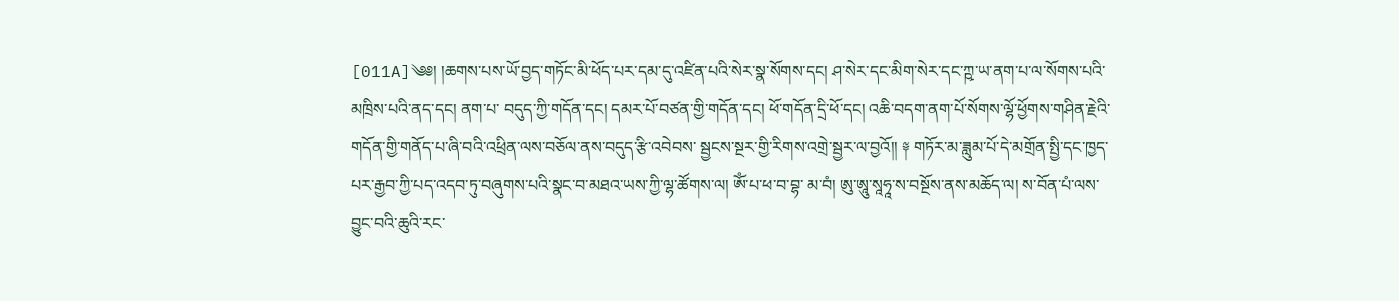[011A]༄༅། །ཆགས་པས་ཡོ་བྱད་གཏོང་མི་ཕོད་པར་དམ་དུ་འཛིན་པའི་སེར་སྣ་སོགས་དང། ཤ་སེར་དང་མིག་སེར་དང་ཀྵ་ཡ་ནག་པ་ལ་སོགས་པའི་མཁྲིས་པའི་ནད་དང། ནག་པ་ བདུད་ཀྱི་གདོན་དང། དམར་པོ་བཙན་གྱི་གདོན་དང། ཕོ་གདོན་དྲི་ཕོ་དང། འཆི་བདག་ནག་པོ་སོགས་ལྷོ་ཕྱོགས་གཤིན་རྗེའི་གདོན་གྱི་གནོད་པ་ཞི་བའི་འཕྲིན་ལས་བཅོལ་ནས་བདུད་རྩི་འབེབས་ སྦྱངས་སྔར་གྱི་རིགས་འགྲེ་སྦྱར་ལ་བྱའོ།། ༈ གཏོར་མ་ཟླུམ་པོ་དེ་མགྲོན་སྤྱི་དང་ཁྱད་པར་རྒྱབ་ཀྱི་པད་འདབ་ཏུ་བཞུགས་པའི་སྣང་བ་མཐའ་ཡས་ཀྱི་ལྷ་ཚོགས་ལ། ཨོཾ་པ་ཕ་བ་བྷ་ མ་བཾ། ཨུ་ཨཱུ་སཱཧཱ་ས་བསྔོས་ནས་མཆོད་ལ། ས་བོན་པཾ་ལས་བྱུང་བའི་ཆུའི་རང་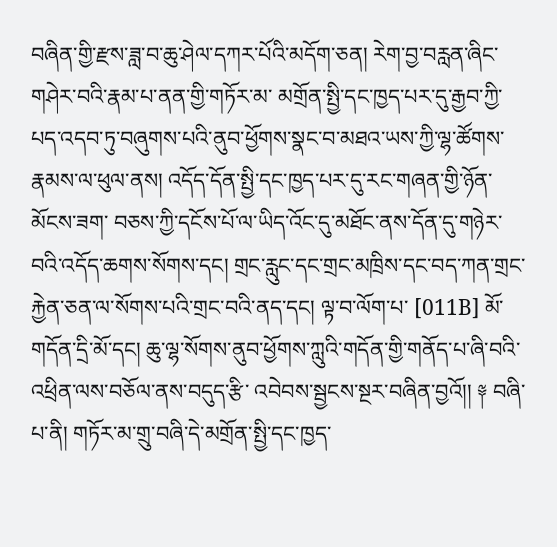བཞིན་གྱི་རྫས་ཟླ་བ་ཆུ་ཤེལ་དཀར་པོའི་མདོག་ཅན། རེག་བྱ་བརླན་ཞིང་གཤེར་བའི་རྣམ་པ་ནན་གྱི་གཏོར་མ་ མགྲོན་སྤྱི་དང་ཁྱད་པར་དུ་རྒྱབ་ཀྱི་པད་འདབ་ཏུ་བཞུགས་པའི་ནུབ་ཕྱོགས་སྣང་བ་མཐའ་ཡས་ཀྱི་ལྷ་ཚོགས་རྣམས་ལ་ཕུལ་ནས། འདོད་དོན་སྤྱི་དང་ཁྱད་པར་དུ་རང་གཞན་གྱི་ཉོན་མོངས་ཟག་ བཅས་ཀྱི་དངོས་པོ་ལ་ཡིད་འོང་དུ་མཐོང་ནས་དོན་དུ་གཉེར་བའི་འདོད་ཆགས་སོགས་དང། གྲང་རླུང་དང་གྲང་མཁྲིས་དང་བད་ཀན་གྲང་རྐྱེན་ཅན་ལ་སོགས་པའི་གྲང་བའི་ནད་དང། ལྟ་བ་ལོག་པ་ [011B] མོ་གདོན་དྲི་མོ་དང། ཆུ་ལྷ་སོགས་ནུབ་ཕྱོགས་ཀླུའི་གདོན་གྱི་གནོད་པ་ཞི་བའི་འཕྲིན་ལས་བཅོལ་ནས་བདུད་རྩི་ འབེབས་སྦྱངས་སྔར་བཞིན་བྱའོ།། ༈ བཞི་པ་ནི། གཏོར་མ་གྲུ་བཞི་དེ་མགྲོན་སྤྱི་དང་ཁྱད་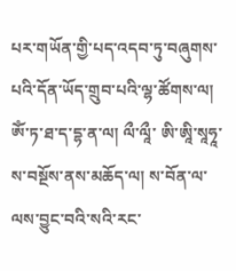པར་གཡོན་གྱི་པད་འདབ་ཏུ་བཞུགས་པའི་དོན་ཡོད་གྲུབ་པའི་ལྷ་ཚོགས་ལ། ཨོཾ་ཏ་ཐ་ད་དྷ་ན་ལ། ལྀ་ལཱྀ་ ཨི་ཨཱི་སཱཧཱ་ས་བསྔོས་ནས་མཆོད་ལ། ས་བོན་ལ་ལས་བྱུང་བའི་སའི་རང་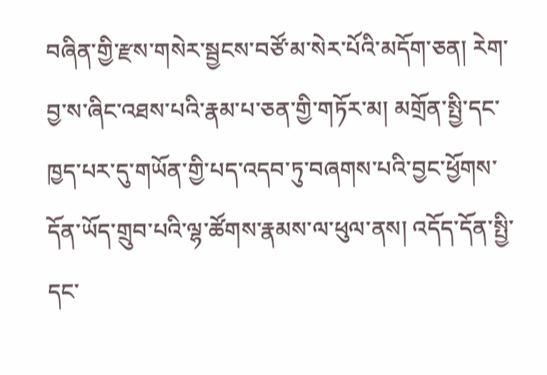བཞིན་གྱི་རྫས་གསེར་སྦྱངས་བཙོ་མ་སེར་པོའི་མདོག་ཅན། རེག་བྱ་ས་ཞིང་འཐས་པའི་རྣམ་པ་ཅན་གྱི་གཏོར་མ། མགྲོན་སྤྱི་དང་ ཁྱད་པར་དུ་གཡོན་གྱི་པད་འདབ་ཏུ་བཞགས་པའི་བྱང་ཕྱོགས་དོན་ཡོད་གྲུབ་པའི་ལྷ་ཚོགས་རྣམས་ལ་ཕུལ་ནས། འདོད་དོན་སྤྱི་དང་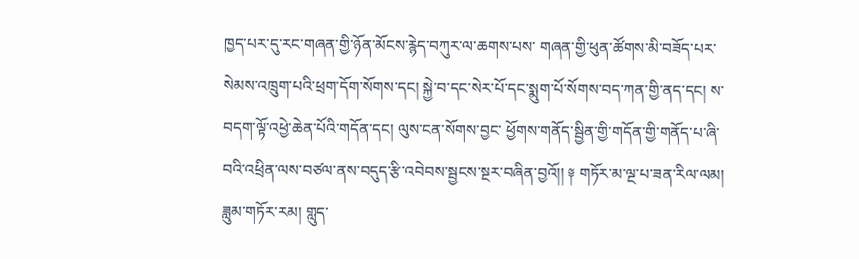ཁྱད་པར་དུ་རང་གཞན་གྱི་ཉོན་མོངས་རྙེད་བཀུར་ལ་ཆགས་པས་ གཞན་གྱི་ཕུན་ཚོགས་མི་བཟོད་པར་སེམས་འཁྲུག་པའི་ཕྲག་དོག་སོགས་དང། སྐྱེ་བ་དང་སེར་པོ་དང་སྨུག་པོ་སོགས་བད་ཀན་གྱི་ནད་དང། ས་བདག་ལྟོ་འཕྱེ་ཆེན་པོའི་གདོན་དང། ལུས་ངན་སོགས་བྱང་ ཕྱོགས་གནོད་སྦྱིན་གྱི་གདོན་གྱི་གནོད་པ་ཞི་བའི་འཕྲིན་ལས་བཙལ་ནས་བདུད་རྩི་འབེབས་སྦྱངས་སྔར་བཞིན་བྱའོ།། ༈ གཏོར་མ་ལྔ་པ་ཟན་རིལ་ལམ། ཟླུམ་གཏོར་རམ། གླུད་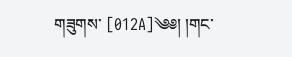གཟུགས་ [012A]༄༅། །གང་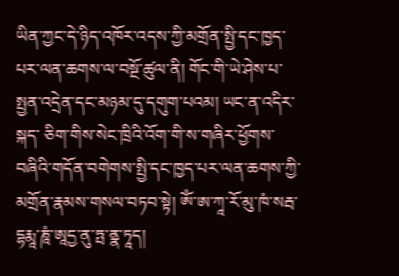ཡིན་ཀྱང་དེ་ཉིད་འཁོར་འདས་ཀྱི་མགྲོན་སྤྱི་དང་ཁྱད་པར་ལན་ཆགས་ལ་བསྔོ་ཚུལ་ནི། གོང་གི་ཡེ་ཤེས་པ་སྤྱན་འདྲེན་དང་མཉམ་དུ་དགུག་པའམ། ཡང་ན་འདིར་སྐད་ ཅིག་གིས་སེང་ཁྲིའི་འོག་གི་ས་གཞིར་ཕྱོགས་བཞིའི་གདོན་བགེགས་སྤྱི་དང་ཁྱད་པར་ལན་ཆགས་ཀྱི་མགྲོན་རྣམས་གསལ་བཏབ་སྟེ། ཨོཾ་ཨ་ཀཱ་རོ་མུ་ཁཾ་སརྦ་དྷརྨཱ་ཎཱཾ་ཨཱདྱ་ནུ་ཏྤ་ནྣ་ཏཱད།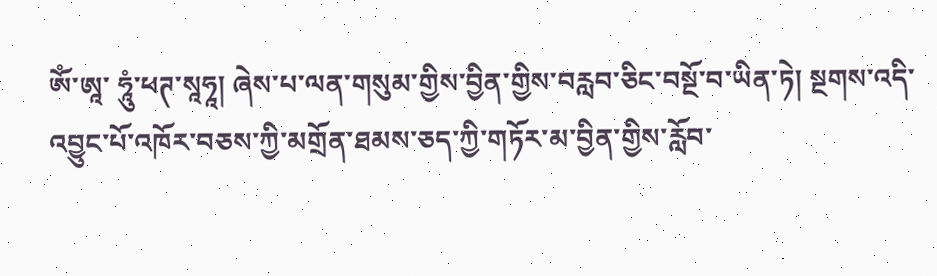ཨོཾ་ཨཱ་ ཧཱུཾ་ཕཊ་སཱཧཱ། ཞེས་པ་ལན་གསུམ་གྱིས་བྱིན་གྱིས་བརླབ་ཅིང་བསྔོ་བ་ཡིན་ཏེ། སྔགས་འདི་འབྱུང་པོ་འཁོར་བཅས་ཀྱི་མགྲོན་ཐམས་ཅད་ཀྱི་གཏོར་མ་བྱིན་གྱིས་རློབ་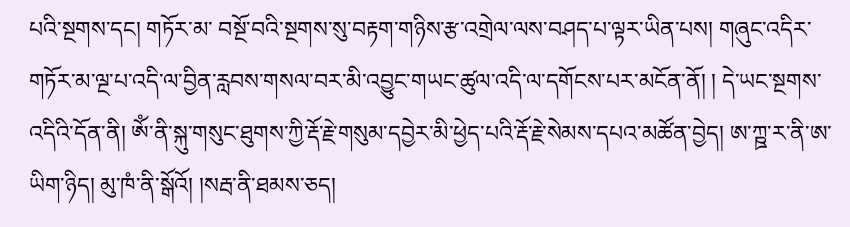པའི་སྔགས་དང། གཏོར་མ་ བསྔོ་བའི་སྔགས་སུ་བརྟག་གཉིས་རྩ་འགྲེལ་ལས་བཤད་པ་ལྟར་ཡིན་པས། གཞུང་འདིར་གཏོར་མ་ལྔ་པ་འདི་ལ་བྱིན་རླབས་གསལ་བར་མི་འབྱུང་གཡང་ཚུལ་འདི་ལ་དགོངས་པར་མངོན་ནོ། ། དེ་ཡང་སྔགས་འདིའི་དོན་ནི། ཨོཾ་ནི་སྐུ་གསུང་ཐུགས་ཀྱི་རྡོ་རྗེ་གསུམ་དབྱེར་མི་ཕྱེད་པའི་རྡོ་རྗེ་སེམས་དཔའ་མཚོན་བྱེད། ཨ་ཀྛ་ར་ནི་ཨ་ཡིག་ཉིད། མུ་ཁཾ་ནི་སྒོའོ། །སརྦ་ནི་ཐམས་ཅད།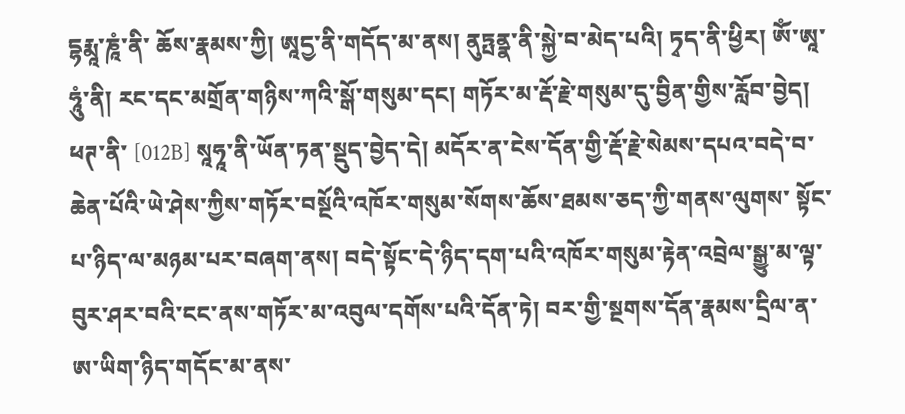དྷརྨཱ་ཎཱཾ་ནི་ ཆོས་རྣམས་ཀྱི། ཨཱདྱ་ནི་གདོད་མ་ནས། ནུཏྤནྣ་ནི་སྐྱེ་བ་མེད་པའི། ཏྭད་ནི་ཕྱིར། ཨོཾ་ཨཱ་ཧཱུཾ་ནི། རང་དང་མགྲོན་གཉིས་ཀའི་སྒོ་གསུམ་དང། གཏོར་མ་རྡོ་རྗེ་གསུམ་དུ་བྱིན་གྱིས་རློབ་བྱེད། ཕཊ་ནི་ [012B] སཱཧཱ་ནི་ཡོན་ཏན་སྡུད་བྱེད་དེ། མདོར་ན་ངེས་དོན་གྱི་རྡོ་རྗེ་སེམས་དཔའ་བདེ་བ་ཆེན་པོའི་ཡེ་ཤེས་ཀྱིས་གཏོར་བསྔོའི་འཁོར་གསུམ་སོགས་ཆོས་ཐམས་ཅད་ཀྱི་གནས་ལུགས་ སྟོང་པ་ཉིད་ལ་མཉམ་པར་བཞག་ནས། བདེ་སྟོང་དེ་ཉིད་དག་པའི་འཁོར་གསུམ་རྟེན་འབྲེལ་སྒྱུ་མ་ལྟ་བུར་ཤར་བའི་ངང་ནས་གཏོར་མ་འབུལ་དགོས་པའི་དོན་ཏེ། བར་གྱི་སྔགས་དོན་རྣམས་དྲིལ་ན་ ཨ་ཡིག་ཉིད་གདོང་མ་ནས་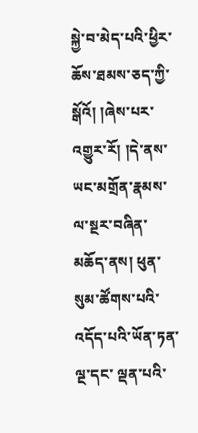སྐྱེ་བ་མེད་པའི་ཕྱིར་ཆོས་ཐམས་ཅད་ཀྱི་སྒོའོ། །ཞེས་པར་འགྱུར་རོ། །དེ་ནས་ཡང་མགྲོན་རྣམས་ལ་སྔར་བཞིན་མཆོད་ནས། ཕུན་སུམ་ཚོགས་པའི་འདོད་པའི་ཡོན་ཏན་ལྔ་དང་ ལྡན་པའི་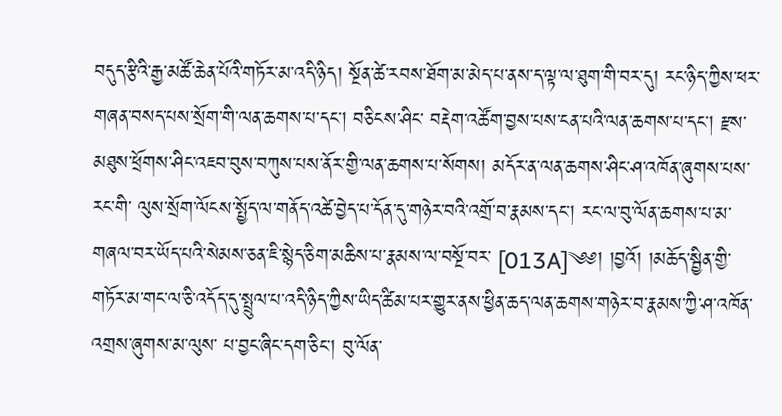བདུད་རྩིའི་རྒྱ་མཚོ་ཆེན་པོའི་གཏོར་མ་འདི་ཉིད། སྔོན་ཚེ་རབས་ཐོག་མ་མེད་པ་ནས་ད་ལྟ་ལ་ཐུག་གི་བར་དུ། རང་ཉིད་ཀྱིས་ཕར་གཞན་བསད་པས་སྲོག་གི་ལན་ཆགས་པ་དང། བཅིངས་ཤིང་ བརྡེག་འཚོག་བྱས་པས་ངན་པའི་ལན་ཆགས་པ་དང། རྫས་མཐུས་ཕྲོགས་ཤིང་འཇབ་བུས་བཀུས་པས་ནོར་གྱི་ལན་ཆགས་པ་སོགས། མདོར་ན་ལན་ཆགས་ཤིང་ཤ་འཁོན་ཞུགས་པས་རང་གི་ ལུས་སྲོག་ལོངས་སྤྱོད་ལ་གནོད་འཚེ་བྱེད་པ་དོན་དུ་གཉེར་བའི་འགྲོ་བ་རྣམས་དང། རང་ལ་བུ་ལོན་ཆགས་པ་མ་གཞལ་བར་ཡོད་པའི་སེམས་ཅན་ཇི་སྙེད་ཅིག་མཆིས་པ་རྣམས་ལ་བསྔོ་བར་ [013A]༄༅། །བྱའོ། །མཆོད་སྦྱིན་གྱི་གཏོར་མ་གང་ལ་ཅི་འདོད་དུ་སྤྲུལ་པ་འདི་ཉིད་ཀྱིས་ཡིད་ཚིམ་པར་གྱུར་ནས་ཕྱིན་ཆད་ལན་ཆགས་གཉེར་བ་རྣམས་ཀྱི་ཤ་འཁོན་འགྲས་ཞུགས་མ་ལུས་ པ་བྱང་ཞིང་དག་ཅིང། བུ་ལོན་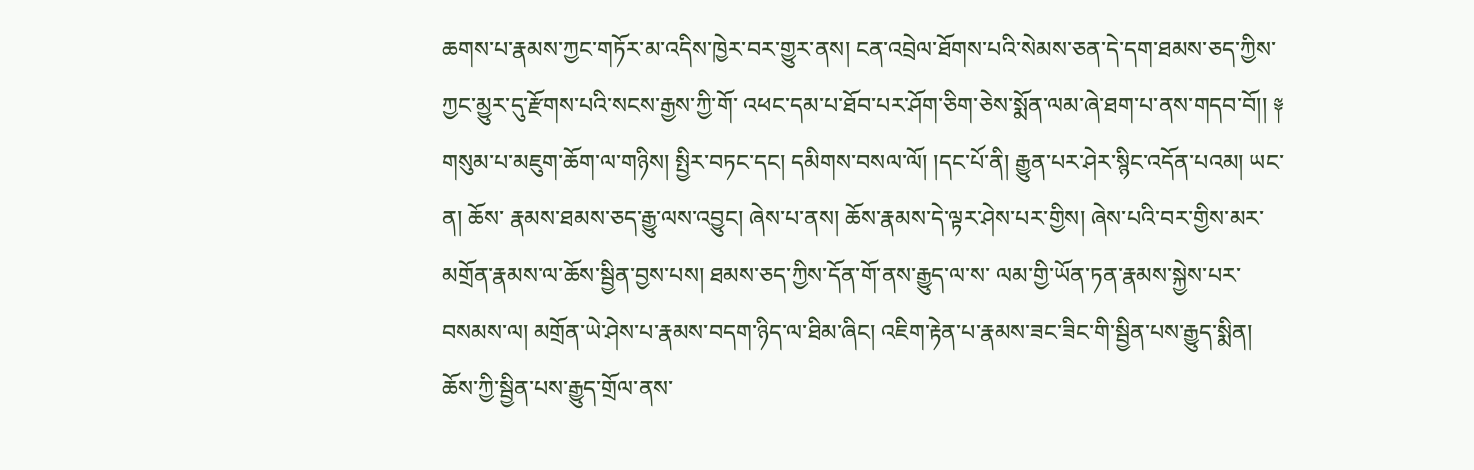ཆགས་པ་རྣམས་ཀྱང་གཏོར་མ་འདིས་ཁྱེར་བར་གྱུར་ནས། ངན་འབྲེལ་ཐོགས་པའི་སེམས་ཅན་དེ་དག་ཐམས་ཅད་ཀྱིས་ཀྱང་མྱུར་དུ་རྫོགས་པའི་སངས་རྒྱས་ཀྱི་གོ་ འཕང་དམ་པ་ཐོབ་པར་ཤོག་ཅིག་ཅེས་སྨོན་ལམ་ཞེ་ཐག་པ་ནས་གདབ་བོ།། ༈ གསུམ་པ་མཇུག་ཆོག་ལ་གཉིས། སྤྱིར་བཏང་དང། དམིགས་བསལ་ལོ། །དང་པོ་ནི། རྒྱུན་པར་ཤེར་སྙིང་འདོན་པའམ། ཡང་ན། ཆོས་ རྣམས་ཐམས་ཅད་རྒྱུ་ལས་འབྱུང། ཞེས་པ་ནས། ཆོས་རྣམས་དེ་ལྟར་ཤེས་པར་གྱིས། ཞེས་པའི་བར་གྱིས་མར་མགྲོན་རྣམས་ལ་ཆོས་སྦྱིན་བྱས་པས། ཐམས་ཅད་ཀྱིས་དོན་གོ་ནས་རྒྱུད་ལ་ས་ ལམ་གྱི་ཡོན་ཏན་རྣམས་སྐྱེས་པར་བསམས་ལ། མགྲོན་ཡེ་ཤེས་པ་རྣམས་བདག་ཉིད་ལ་ཐིམ་ཞིང། འཇིག་རྟེན་པ་རྣམས་ཟང་ཟིང་གི་སྦྱིན་པས་རྒྱུད་སྨིན། ཆོས་ཀྱི་སྦྱིན་པས་རྒྱུད་གྲོལ་ནས་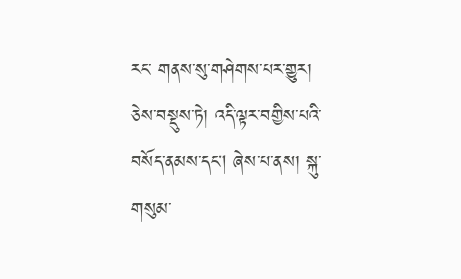རང་ གནས་སུ་གཤེགས་པར་གྱུར། ཅེས་བསྡུས་ཏེ། འདི་ལྟར་བགྱིས་པའི་བསོད་ནམས་དང། ཞེས་པ་ནས། སྐུ་གསུམ་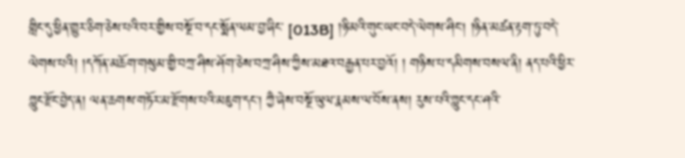གླིང་དུ་ཕྱིན་གྱུར་ཅིག་ཅེས་པའི་བར་གྱིས་བསྔོ་བ་དང་སྨོན་ལམ་བྱ་ཞིང་ [013B] །ཉི་མའི་གུང་ཡང་བདེ་ལེགས་ཤིང། །ཉིན་མཚན་རྟག་ཏུ་བདེ་ལེགས་པའི། །དཀོན་མཆོག་གསུམ་གྱི་བཀྲ་ཤིས་ཤོག་ཅེས་བཀྲ་ཤིས་ཀྱིས་མཐའ་བརྒྱན་པར་བྱའོ། ། གཉིས་པ་དམིགས་བསལ་ནི། ནད་པའི་ཕྱིར་གླུང་རྫོང་བྱེད་ན། ལན་ཆགས་གཏོར་མ་རྫོགས་པའི་མཇུག་དང། ཀྱཻ་ཞེས་བསྔོ་ཡུལ་རྣམས་ལ་བོས་ནས། རུས་པའི་གླུང་དང་ཤའི་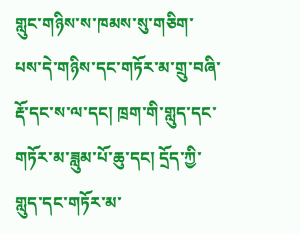གླུང་གཉིས་ས་ཁམས་སུ་གཅིག་ པས་དེ་གཉིས་དང་གཏོར་མ་གྲུ་བཞི་རྡོ་དང་ས་ལ་དང། ཁྲག་གི་གླུད་དང་གཏོར་མ་ཟླུམ་པོ་ཆུ་དང། དྲོད་ཀྱི་གླུད་དང་གཏོར་མ་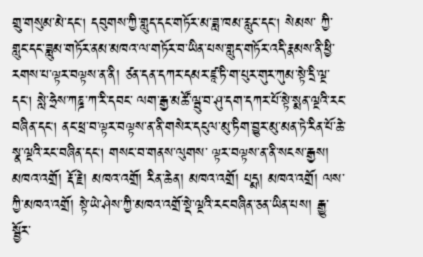གྲུ་གསུམ་མེ་དང། དབུགས་ཀྱི་གླུད་དང་གཏོར་མ་ཟླ་ཁམ་རླུང་དང། སེམས་ ཀྱི་གླུང་དང་ཟླུམ་གཏོར་ནམ་མཁའ་ལ་གཏོར་བ་ཡིན་པས་གླུད་གཏོར་འདི་རྣམས་ནི་ཕྱི་རགས་པ་ལྟར་བལྟས་ན་ནི། ཙན་དན་དཀར་དམར་ཛཱ་ཏི་ག་པུར་གུར་ཀུམ་སྟེ་དྲི་ལྔ་དང། སླེ་ཧྲེས་ཀཎྜ་ཀ་རི་དབང་ ལག་རྒྱ་མཚོ་ལྦུ་བ་ཤུ་དག་དཀར་པོ་སྟེ་སྨན་ལྔའི་རང་བཞིན་དང། ནང་ཕྲ་བ་ལྟར་བལྟས་ན་ནི་གསེར་དངུལ་མུ་ཏིག་བྱུར་མུ་མན་ཏེ་རིན་པོ་ཆེ་སྣ་ལྔའི་རང་བཞིན་དང། གསང་བ་གནས་ལུགས་ ལྟར་བལྟས་ན་ནི་སངས་རྒྱས། མཁའ་འགྲོ། རྡོ་རྗེ། མཁའ་འགྲོ། རིན་ཆེན། མཁའ་འགྲོ། པདྨ། མཁའ་འགྲོ། ལས་ཀྱི་མཁའ་འགྲོ། སྟེ་ཡེ་ཤེས་ཀྱི་མཁའ་འགྲོ་སྡེ་ལྔའི་རང་བཞིན་ཅན་ཡིན་པས། རྒྱུ་སྦྱོར་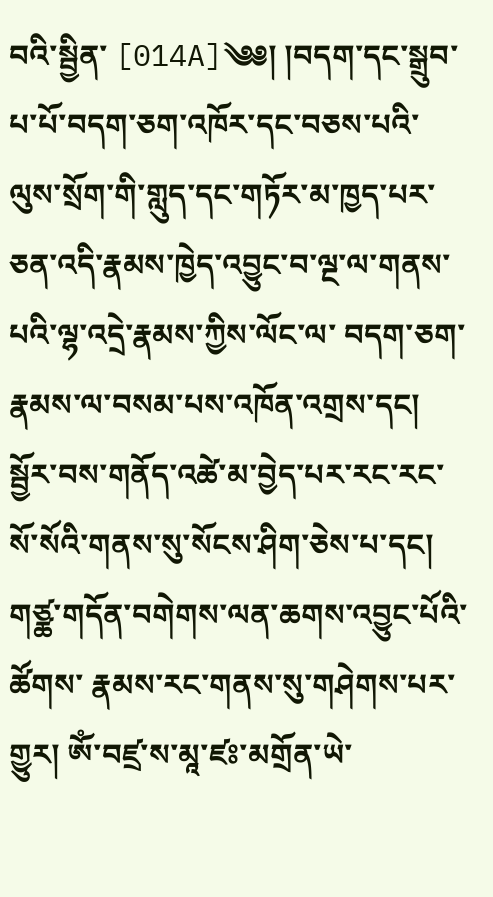བའི་སྦྱིན་ [014A]༄༅། །བདག་དང་སྒྲུབ་པ་པོ་བདག་ཅག་འཁོར་དང་བཅས་པའི་ལུས་སྲོག་གི་གླུད་དང་གཏོར་མ་ཁྱད་པར་ཅན་འདི་རྣམས་ཁྱེད་འབྱུང་བ་ལྔ་ལ་གནས་པའི་ལྷ་འདྲེ་རྣམས་ཀྱིས་ལོང་ལ་ བདག་ཅག་རྣམས་ལ་བསམ་པས་འཁོན་འགྲས་དང། སྦྱོར་བས་གནོད་འཚེ་མ་བྱེད་པར་རང་རང་སོ་སོའི་གནས་སུ་སོངས་ཤིག་ཅེས་པ་དང། གཙྪ་གདོན་བགེགས་ལན་ཆགས་འབྱུང་པོའི་ཚོགས་ རྣམས་རང་གནས་སུ་གཤེགས་པར་གྱུར། ཨོཾ་བཛྲ་ས་མཱ་ཛཿ་མགྲོན་ཡེ་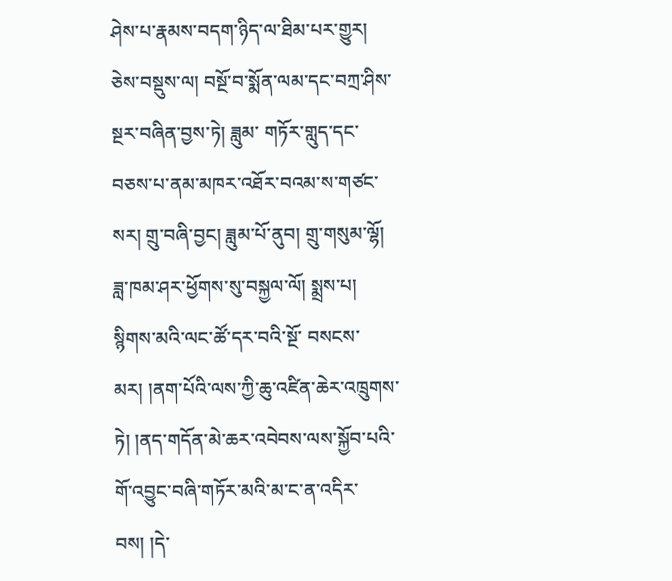ཤེས་པ་རྣམས་བདག་ཉིད་ལ་ཐིམ་པར་གྱུར། ཅེས་བསྡུས་ལ། བསྔོ་བ་སྨོན་ལམ་དང་བཀྲ་ཤིས་སྔར་བཞིན་བྱས་ཏེ། ཟླུམ་ གཏོར་གླུད་དང་བཅས་པ་ནམ་མཁར་འཐོར་བའམ་ས་གཙང་སར། གྲུ་བཞི་བྱང། ཟླུམ་པོ་ནུབ། གྲུ་གསུམ་ལྷོ། ཟླ་ཁམ་ཤར་ཕྱོགས་སུ་བསྐྱལ་ལོ། སྨྲས་པ། སྙིགས་མའི་ལང་ཚོ་དར་བའི་སྔོ་ བསངས་མར། །ནག་པོའི་ལས་ཀྱི་ཆུ་འཛིན་ཆེར་འཁྲུགས་ཏེ། །ནད་གདོན་མེ་ཆར་འབེབས་ལས་སྐྱོབ་པའི་གོ་འབྱུང་བཞི་གཏོར་མའི་མ་ང་ན་འདིར་བས། །དེ་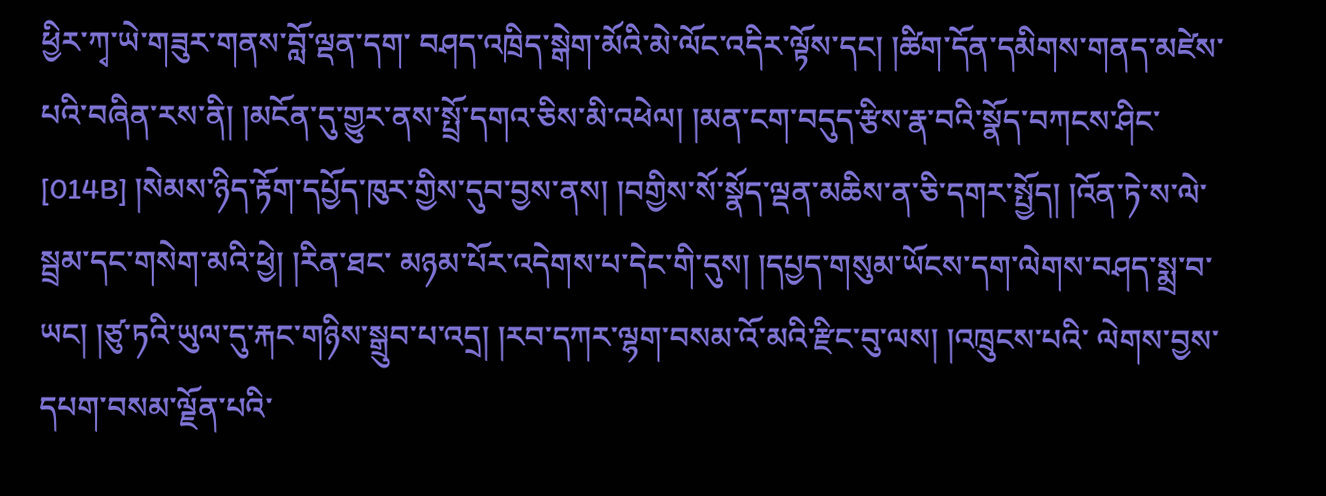ཕྱིར་ཀྭ་ཡེ་གཟུར་གནས་བློ་ལྡན་དག་ བཤད་འཁྲིད་སྒེག་མོའི་མེ་ལོང་འདིར་ལྟོས་དང། །ཚིག་དོན་དམིགས་གནད་མཛེས་པའི་བཞིན་རས་ནི། །མངོན་དུ་གྱུར་ནས་སྤྲོ་དགའ་ཅིས་མི་འཕེལ། །མན་ངག་བདུད་རྩིས་རྣ་བའི་སྣོད་བཀངས་ཤིང་ [014B] །སེམས་ཉིད་རྟོག་དཔྱོད་ཁུར་གྱིས་དུབ་བྱས་ནས། །བགྱིས་སོ་སྣོད་ལྡན་མཆིས་ན་ཅི་དགར་སྤྱོད། །འོན་ཏེ་ས་ལེ་སྦྲམ་དང་གསེག་མའི་ཕྱེ། །རིན་ཐང་ མཉམ་པོར་འདེགས་པ་དེང་གི་དུས། །དཔྱད་གསུམ་ཡོངས་དག་ལེགས་བཤད་སྨྲ་བ་ཡང། །ཙུ་ཏའི་ཡུལ་དུ་རྐང་གཉིས་སྒྲུབ་པ་འདྲ། །རབ་དཀར་ལྷག་བསམ་འོ་མའི་རྫིང་བུ་ལས། །འཁྲུངས་པའི་ ལེགས་བྱས་དཔག་བསམ་ལྗོན་པའི་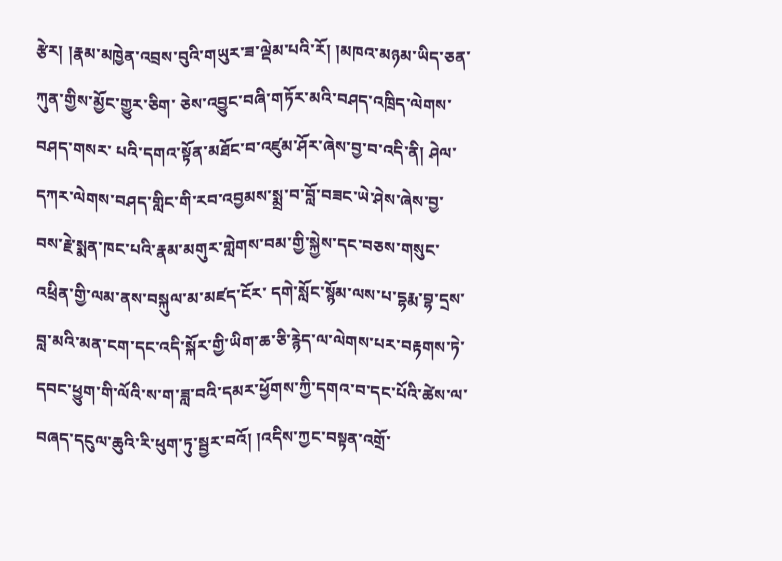རྩེར། །རྣམ་མཁྱེན་འབྲས་བུའི་གཡུར་ཟ་ལྡེམ་པའི་རོ། །མཁའ་མཉམ་ཡིད་ཅན་ཀུན་གྱིས་མྱོང་གྱུར་ཅིག་ ཅེས་འབྱུང་བཞི་གཏོར་མའི་བཤད་འཁྲིད་ལེགས་བཤད་གསར་ པའི་དགའ་སྟོན་མཐོང་བ་འཛུམ་ཤོར་ཞེས་བྱ་བ་འདི་ནི། ཤེལ་དཀར་ལེགས་བཤད་གླིང་གི་རབ་འབྱམས་སྨྲ་བ་བློ་བཟང་ཡེ་ཤེས་ཞེས་བྱ་བས་རྗེ་སྨན་ཁང་པའི་རྣམ་མགུར་གླེགས་བམ་གྱི་སྐྱེས་དང་བཅས་གསུང་འཕྲིན་གྱི་ལམ་ནས་བསྐུལ་མ་མཛད་ངོར་ དགེ་སློང་སྙོམ་ལས་པ་དྷརྨ་བྷ་དྲས་བླ་མའི་མན་ངག་དང་འདི་སྐོར་གྱི་ཡིག་ཆ་ཅི་རྙེད་ལ་ལེགས་པར་བརྟགས་ཏེ་དབང་ཕྱུག་གི་ལོའི་ས་ག་ཟླ་བའི་དམར་ཕྱོགས་ཀྱི་དགའ་བ་དང་པོའི་ཚེས་ལ་བཞད་དངུལ་ཆུའི་རི་ཕུག་ཏུ་སྦྱར་བའོ། །འདིས་ཀྱང་བསྟན་འགྲོ་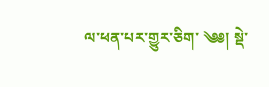ལ་ཕན་པར་གྱུར་ཅིག་ ༄༅། སྡེ་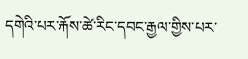དགེའི་པར་རྐོས་ཚེ་རིང་དབང་རྒྱལ་གྱིས་པར་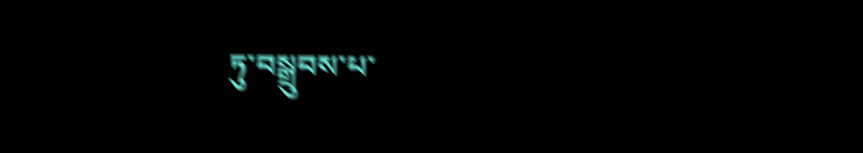ཏུ་བསྒྲུབས་པ་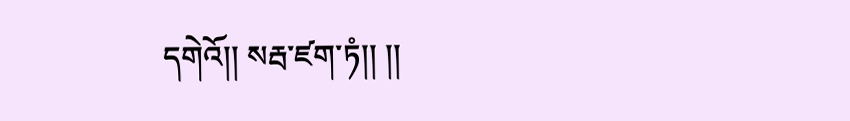དགེའོ།། སརྦ་ཛག་ཏཾ།། །།